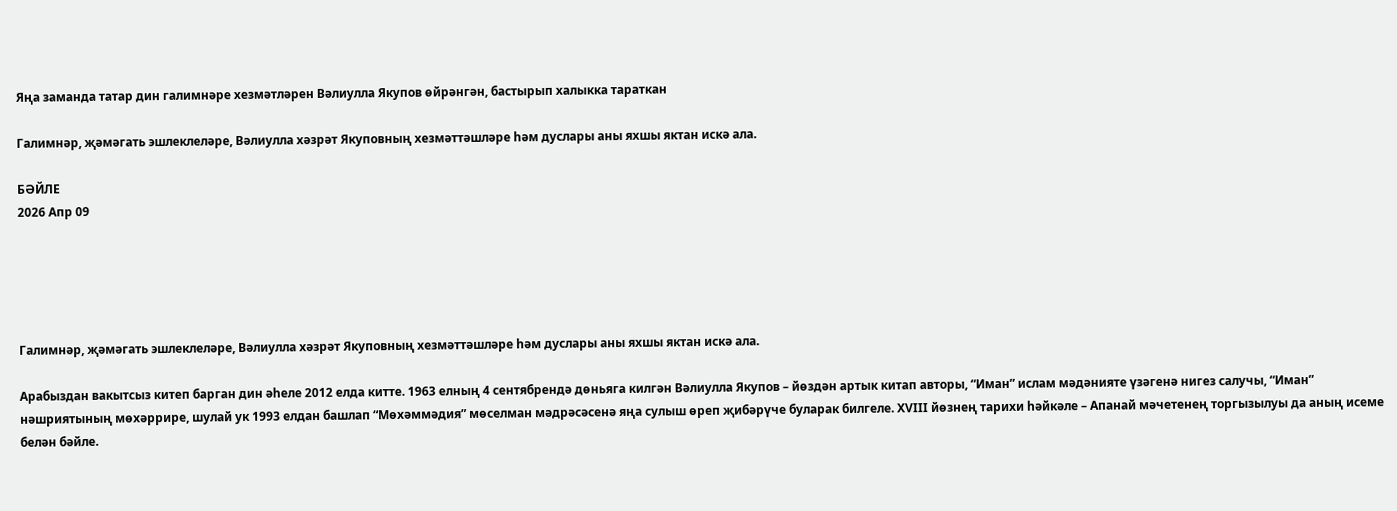Яңа заманда татар дин галимнәре хезмәтләрен Вәлиулла Якупов өйрәнгән, бастырып халыкка тараткан

Галимнәр, җәмәгать эшлеклеләре, Вәлиулла хәзрәт Якуповның хезмәттәшләре һәм дуслары аны яхшы яктан искә ала.

БӘЙЛЕ
2026 Апр 09





Галимнәр, җәмәгать эшлеклеләре, Вәлиулла хәзрәт Якуповның хезмәттәшләре һәм дуслары аны яхшы яктан искә ала.

Арабыздан вакытсыз китеп барган дин әһеле 2012 елда китте. 1963 елның 4 сентябрендә дөньяга килгән Вәлиулла Якупов – йөздән артык китап авторы, “Иман” ислам мәдәнияте үзәгенә нигез салучы, “Иман” нәшриятының мөхәррире, шулай ук 1993 елдан башлап “Мөхәммәдия” мөселман мәдрәсәсенә яңа сулыш өреп җибәрүче буларак билгеле. XVIII йөзнең тарихи һәйкәле – Апанай мәчетенең торгызылуы да аның исеме белән бәйле.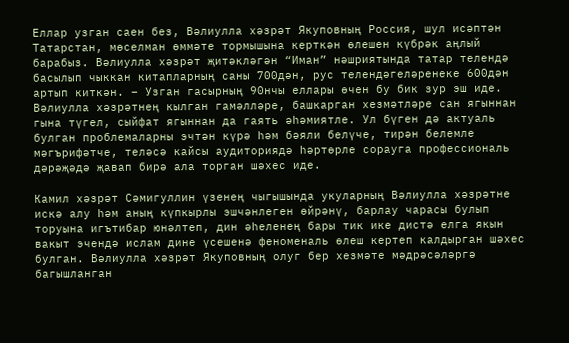Еллар узган саен без, Вәлиулла хәзрәт Якуповның Россия, шул исәптән Татарстан, мөселман өммәте тормышына керткән өлешен күбрәк аңлый барабыз. Вәлиулла хәзрәт җитәкләгән “Иман” нәшриятында татар телендә басылып чыккан китапларның саны 700дән, рус телендәгеләренеке 600дән артып киткән. – Узган гасырның 90нчы еллары өчен бу бик зур эш иде. Вәлиулла хәзрәтнең кылган гамәлләре, башкарган хезмәтләре сан ягыннан гына түгел, сыйфат ягыннан да гаять әһәмиятле. Ул бүген дә актуаль булган проблемаларны эчтән күрә һәм бәяли белүче, тирән белемле мәгърифәтче, теләсә кайсы аудиториядә һәртөрле сорауга профессиональ дәрәҗәдә җавап бирә ала торган шәхес иде.

Камил хәзрәт Сәмигуллин үзенең чыгышында укуларның Вәлиулла хәзрәтне искә алу һәм аның күпкырлы эшчәнлеген өйрәнү, барлау чарасы булып торуына игътибар юнәлтеп, дин әһеленең бары тик ике дистә елга якын вакыт эчендә ислам дине үсешенә феноменаль өлеш кертеп калдырган шәхес булган. Вәлиулла хәзрәт Якуповның олуг бер хезмәте мәдрәсәләргә багышланган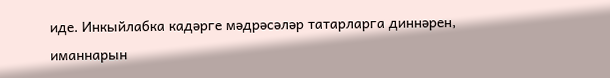иде. Инкыйлабка кадәрге мәдрәсәләр татарларга диннәрен, иманнарын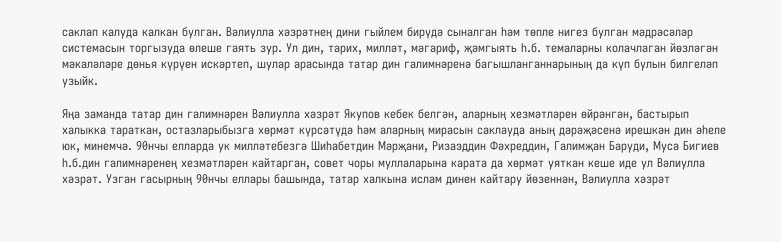саклап калуда калкан булган. Вәлиулла хәзрәтнең дини гыйлем бирүдә сыналган һәм төпле нигез булган мәдрәсәләр системасын торгызуда өлеше гаять зур. Ул дин, тарих, милләт, мәгариф, җәмгыять һ.б. темаларны колачлаган йөзләгән мәкаләләре дөнья күрүен искәртеп, шулар арасында татар дин галимнәренә багышланганнарының да күп булын билгеләп узыйк.

Яңа заманда татар дин галимнәрен Вәлиулла хәзрәт Якупов кебек белгән, аларның хезмәтләрен өйрәнгән, бастырып халыкка тараткан, остазларыбызга хөрмәт күрсәтүдә һәм аларның мирасын саклауда аның дәрәҗәсенә ирешкән дин әһеле юк, минемчә. 90нчы елларда ук милләтебезгә Шиһабетдин Мәрҗани, Ризаэддин Фәхреддин, Галимҗан Баруди, Муса Бигиев һ.б.дин галимнәренең хезмәтләрен кайтарган, совет чоры муллаларына карата да хөрмәт уяткан кеше иде ул Вәлиулла хәзрәт. Узган гасырның 90нчы еллары башында, татар халкына ислам динен кайтару йөзеннән, Вәлиулла хәзрәт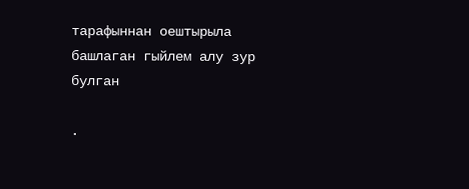тарафыннан оештырыла башлаган гыйлем алу зур булган

.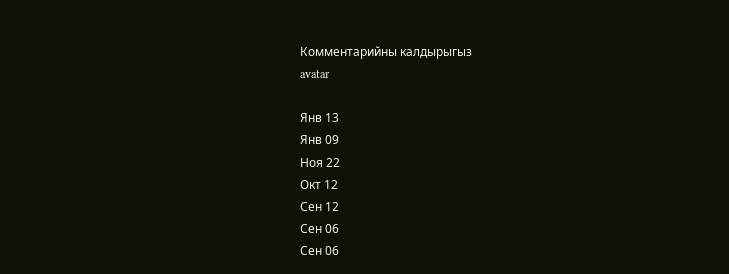Комментарийны калдырыгыз
avatar

Янв 13
Янв 09
Ноя 22
Окт 12
Сен 12
Сен 06
Сен 06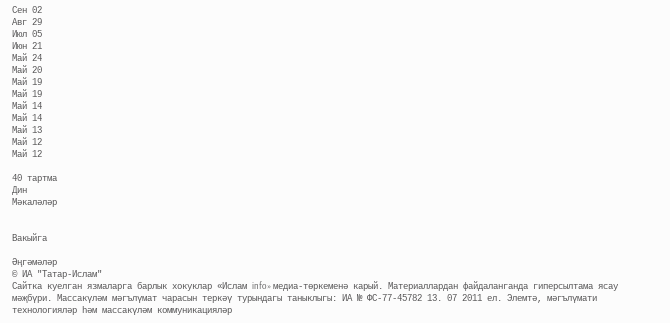Сен 02
Авг 29
Июл 05
Июн 21
Май 24
Май 20
Май 19
Май 19
Май 14
Май 14
Май 13
Май 12
Май 12

40 тартма
Дин
Мәкаләләр


Вакыйга

Әңгәмәләр
© ИА "Татар-Ислам"
Сайтка куелган язмаларга барлык хокуклар «Ислам info» медиа-төркеменә карый. Материаллардан файдаланганда гиперсылтама ясау мәҗбүри. Массакүләм мәгълүмат чарасын теркәү турындагы таныклыгы: ИА № ФС-77-45782 13. 07 2011 ел. Элемтә, мәгълүмати технологияләр һәм массакүләм коммуникацияләр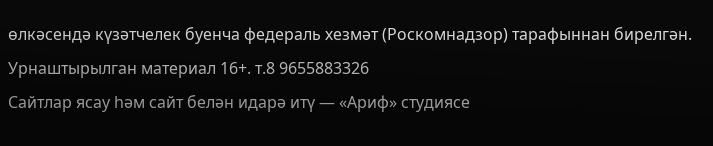өлкәсендә күзәтчелек буенча федераль хезмәт (Роскомнадзор) тарафыннан бирелгән. Урнаштырылган материал 16+. т.8 9655883326
Сайтлар ясау һәм сайт белән идарә итү — «Ариф» студиясе